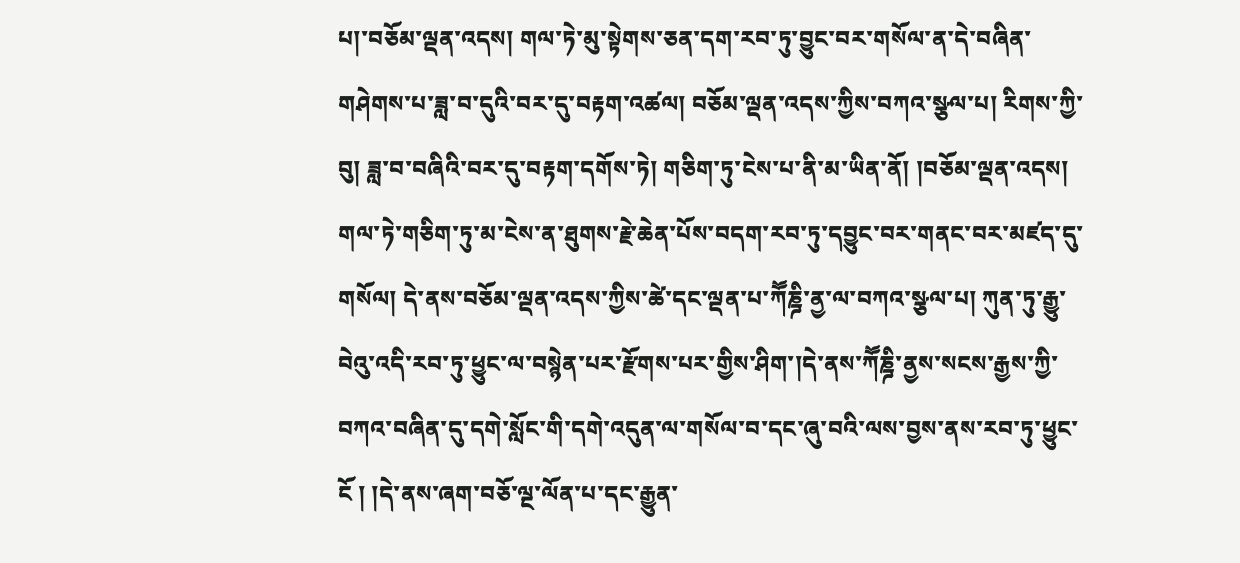པ།་བཅོམ་ལྡན་འདས། གལ་ཏེ་མུ་སྟེགས་ཅན་དག་རབ་ཏུ་བྱུང་བར་གསོལ་ན་དེ་བཞིན་གཤེགས་པ་ཟླ་བ་དུའི་བར་དུ་བརྟག་འཚལ། བཅོམ་ལྡན་འདས་ཀྱིས་བཀའ་སྩལ་པ། རིགས་ཀྱི་བུ། ཟླ་བ་བཞིའི་བར་དུ་བརྟག་དགོས་ཏེ། གཅིག་ཏུ་ངེས་པ་ནི་མ་ཡིན་ནོ། །བཅོམ་ལྡན་འདས། གལ་ཏེ་གཅིག་ཏུ་མ་ངེས་ན་ཐུགས་རྗེ་ཆེན་པོས་བདག་རབ་ཏུ་དབྱུང་བར་གནང་བར་མཛད་དུ་གསོལ། དེ་ནས་བཅོམ་ལྡན་འདས་ཀྱིས་ཚེ་དང་ལྡན་པ་ཀཽཎྜི་ནྱ་ལ་བཀའ་སྩལ་པ། ཀུན་ཏུ་རྒྱུ་བེའུ་འདི་རབ་ཏུ་ཕྱུང་ལ་བསྙེན་པར་རྫོགས་པར་གྱིས་ཤིག་།དེ་ནས་ཀཽཎྜི་ནྱས་སངས་རྒྱས་ཀྱི་བཀའ་བཞིན་དུ་དགེ་སློང་གི་དགེ་འདུན་ལ་གསོལ་བ་དང་ཞུ་བའི་ལས་བྱས་ནས་རབ་ཏུ་ཕྱུང་ངོ ། །དེ་ནས་ཞག་བཅོ་ལྔ་ལོན་པ་དང་རྒྱུན་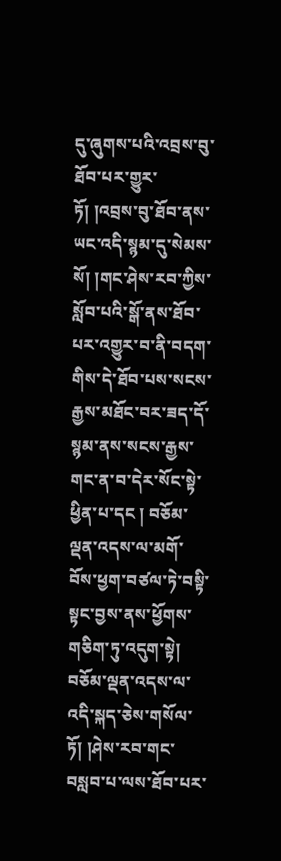དུ་ཞུགས་པའི་འབྲས་བུ་ཐོབ་པར་གྱུར་ཏོ། །འབྲས་བུ་ཐོབ་ནས་ཡང་འདི་སྙམ་དུ་སེམས་སོ། །གང་ཤེས་རབ་ཀྱིས་སློབ་པའི་སྒོ་ནས་ཐོབ་པར་འགྱུར་བ་ནི་བདག་གིས་དེ་ཐོབ་པས་སངས་རྒྱས་མཐོང་བར་ཟད་དོ་སྙམ་ནས་སངས་རྒྱས་གང་ན་བ་དེར་སོང་སྟེ་ཕྱིན་པ་དང ། བཅོམ་ལྡན་འདས་ལ་མགོ་བོས་ཕྱག་བཙལ་ཏེ་བསྟི་སྟང་བྱས་ནས་ཕྱོགས་གཅིག་ཏུ་འདུག་སྟེ། བཅོམ་ལྡན་འདས་ལ་འདི་སྐད་ཅེས་གསོལ་ཏོ། །ཤེས་རབ་གང་བསླབ་པ་ལས་ཐོབ་པར་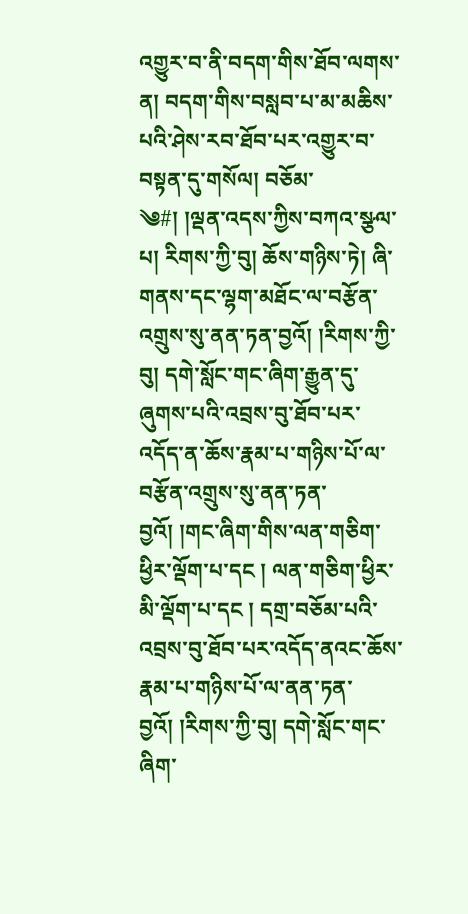འགྱུར་བ་ནི་བདག་གིས་ཐོབ་ལགས་ན། བདག་གིས་བསླབ་པ་མ་མཆིས་པའི་ཤེས་རབ་ཐོབ་པར་འགྱུར་བ་བསྟན་དུ་གསོལ། བཅོམ་
༄#། །ལྡན་འདས་ཀྱིས་བཀའ་སྩལ་པ། རིགས་ཀྱི་བུ། ཆོས་གཉིས་ཏེ། ཞི་གནས་དང་ལྷག་མཐོང་ལ་བརྩོན་འགྲུས་སུ་ནན་ཏན་བྱའོ། །རིགས་ཀྱི་བུ། དགེ་སློང་གང་ཞིག་རྒྱུན་དུ་ཞུགས་པའི་འབྲས་བུ་ཐོབ་པར་འདོད་ན་ཆོས་རྣམ་པ་གཉིས་པོ་ལ་བརྩོན་འགྲུས་སུ་ནན་ཏན་བྱའོ། །གང་ཞིག་གིས་ལན་གཅིག་ཕྱིར་ལྡོག་པ་དང ། ལན་གཅིག་ཕྱིར་མི་ལྡོག་པ་དང ། དགྲ་བཅོམ་པའི་འབྲས་བུ་ཐོབ་པར་འདོད་ནའང་ཆོས་རྣམ་པ་གཉིས་པོ་ལ་ནན་ཏན་བྱའོ། །རིགས་ཀྱི་བུ། དགེ་སློང་གང་ཞིག་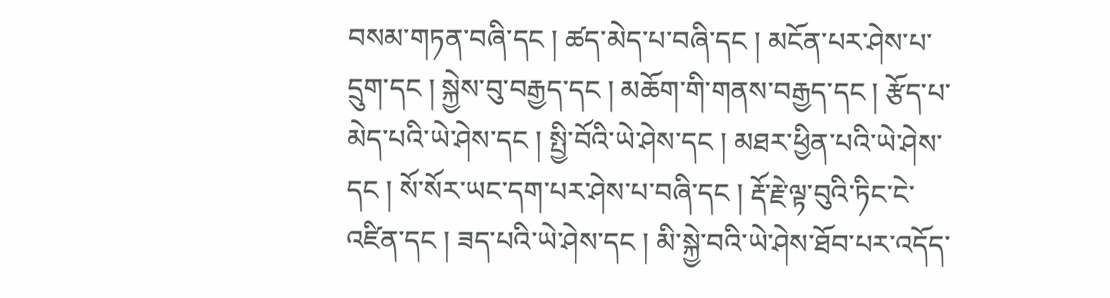བསམ་གཏན་བཞི་དང ། ཚད་མེད་པ་བཞི་དང ། མངོན་པར་ཤེས་པ་དྲུག་དང ། སྐྱེས་བུ་བརྒྱད་དང ། མཆོག་གི་གནས་བརྒྱད་དང ། རྩོད་པ་མེད་པའི་ཡེ་ཤེས་དང ། སྤྱི་བོའི་ཡེ་ཤེས་དང ། མཐར་ཕྱིན་པའི་ཡེ་ཤེས་དང ། སོ་སོར་ཡང་དག་པར་ཤེས་པ་བཞི་དང ། རྡོ་རྗེ་ལྟ་བུའི་ཏིང་ངེ་འཛིན་དང ། ཟད་པའི་ཡེ་ཤེས་དང ། མི་སྐྱེ་བའི་ཡེ་ཤེས་ཐོབ་པར་འདོད་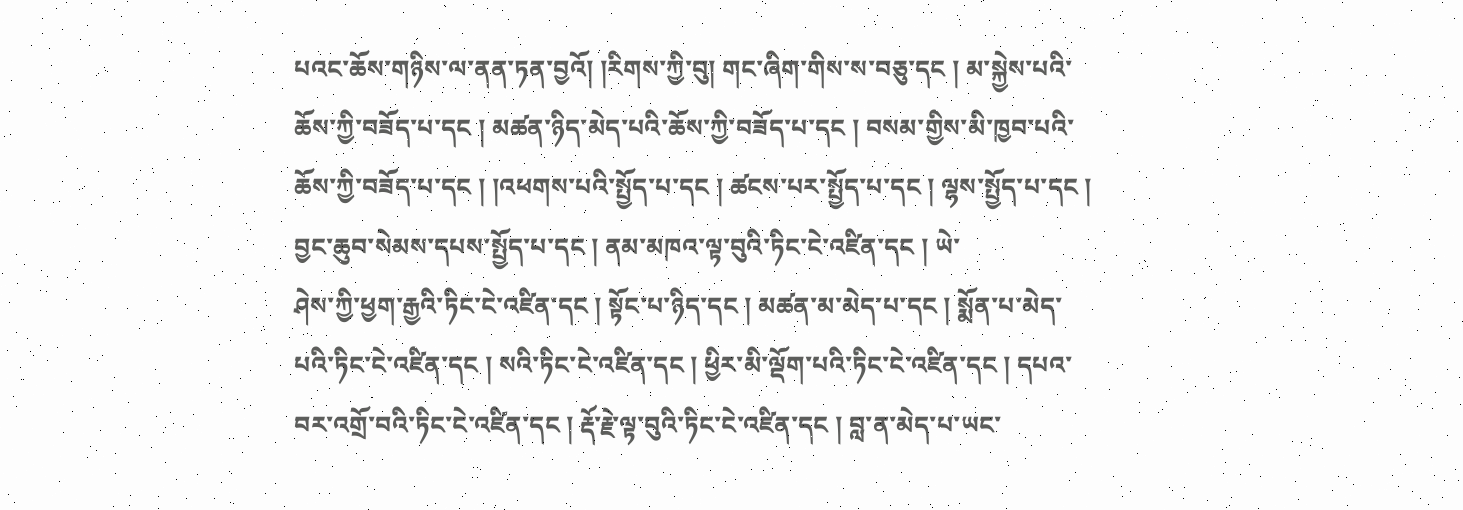པའང་ཆོས་གཉིས་ལ་ནན་ཏན་བྱའོ། །རིགས་ཀྱི་བུ། གང་ཞིག་གིས་ས་བཅུ་དང ། མ་སྐྱེས་པའི་ཆོས་ཀྱི་བཟོད་པ་དང ། མཚན་ཉིད་མེད་པའི་ཆོས་ཀྱི་བཟོད་པ་དང ། བསམ་གྱིས་མི་ཁྱབ་པའི་ཆོས་ཀྱི་བཟོད་པ་དང ། །འཕགས་པའི་སྤྱོད་པ་དང ། ཚངས་པར་སྤྱོད་པ་དང ། ལྷས་སྤྱོད་པ་དང ། བྱང་ཆུབ་སེམས་དཔས་སྤྱོད་པ་དང ། ནམ་མཁའ་ལྟ་བུའི་ཏིང་ངེ་འཛིན་དང ། ཡེ་
ཤེས་ཀྱི་ཕྱག་རྒྱའི་ཏིང་ངེ་འཛིན་དང ། སྟོང་པ་ཉིད་དང ། མཚན་མ་མེད་པ་དང ། སྨོན་པ་མེད་པའི་ཏིང་ངེ་འཛིན་དང ། སའི་ཏིང་ངེ་འཛིན་དང ། ཕྱིར་མི་ལྡོག་པའི་ཏིང་ངེ་འཛིན་དང ། དཔའ་བར་འགྲོ་བའི་ཏིང་ངེ་འཛིན་དང ། རྡོ་རྗེ་ལྟ་བུའི་ཏིང་ངེ་འཛིན་དང ། བླ་ན་མེད་པ་ཡང་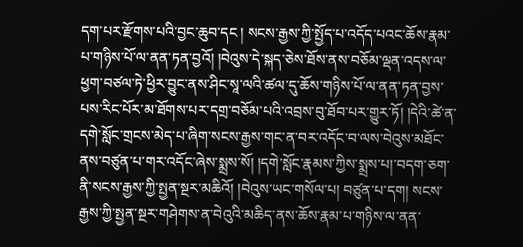དག་པར་རྫོགས་པའི་བྱང་ཆུབ་དང ། སངས་རྒྱས་ཀྱི་སྤྱོད་པ་འདོད་པའང་ཆོས་རྣམ་པ་གཉིས་པོ་ལ་ནན་ཏན་བྱའོ། །བེའུས་དེ་སྐད་ཅེས་ཐོས་ནས་བཅོམ་ལྡན་འདས་ལ་ཕྱག་བཙལ་ཏེ་ཕྱིར་བྱུང་ནས་ཤིང་སཱ་ལའི་ཚལ་དུ་ཆོས་གཉིས་པོ་ལ་ནན་ཏན་བྱས་པས་རིང་པོར་མ་ཐོགས་པར་དགྲ་བཅོམ་པའི་འབྲས་བུ་ཐོབ་པར་གྱུར་ཏོ། །དེའི་ཚེ་ན་དགེ་སློང་གྲངས་མེད་པ་ཞིག་སངས་རྒྱས་གང་ན་བར་འདོང་བ་ལས་བེའུས་མཐོང་ནས་བཙུན་པ་གར་འདོང་ཞེས་སྨྲས་སོ། །དགེ་སློང་རྣམས་ཀྱིས་སྨྲས་པ།་བདག་ཅག་ནི་སངས་རྒྱས་ཀྱི་སྤྱན་སྔར་མཆིའོ། །བེའུས་ཡང་གསོལ་པ། བཙུན་པ་དག། སངས་རྒྱས་ཀྱི་སྤྱན་སྔར་གཤེགས་ན་བེའུའི་མཆིད་ནས་ཆོས་རྣམ་པ་གཉིས་ལ་ནན་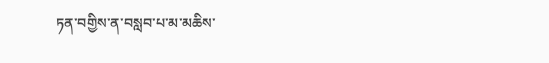ཏན་བགྱིས་ན་བསླབ་པ་མ་མཆིས་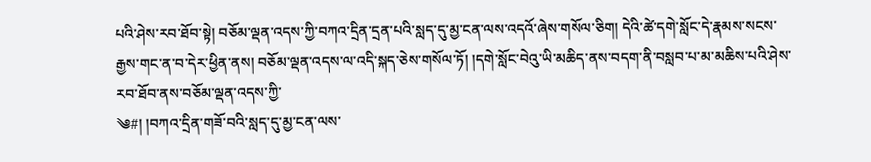པའི་ཤེས་རབ་ཐོབ་སྟེ། བཅོམ་ལྡན་འདས་ཀྱི་བཀའ་དྲིན་དྲན་པའི་སླད་དུ་མྱ་ངན་ལས་འདའོ་ཞེས་གསོལ་ཅིག། དེའི་ཚེ་དགེ་སློང་དེ་རྣམས་སངས་རྒྱས་གང་ན་བ་དེར་ཕྱིན་ནས། བཅོམ་ལྡན་འདས་ལ་འདི་སྐད་ཅེས་གསོལ་ཏོ། །དགེ་སློང་བེའུ་ཡི་མཆིད་ནས་བདག་ནི་བསླབ་པ་མ་མཆིས་པའི་ཤེས་རབ་ཐོབ་ནས་བཅོམ་ལྡན་འདས་ཀྱི་
༄#། །བཀའ་དྲིན་གཟོ་བའི་སླད་དུ་མྱ་ངན་ལས་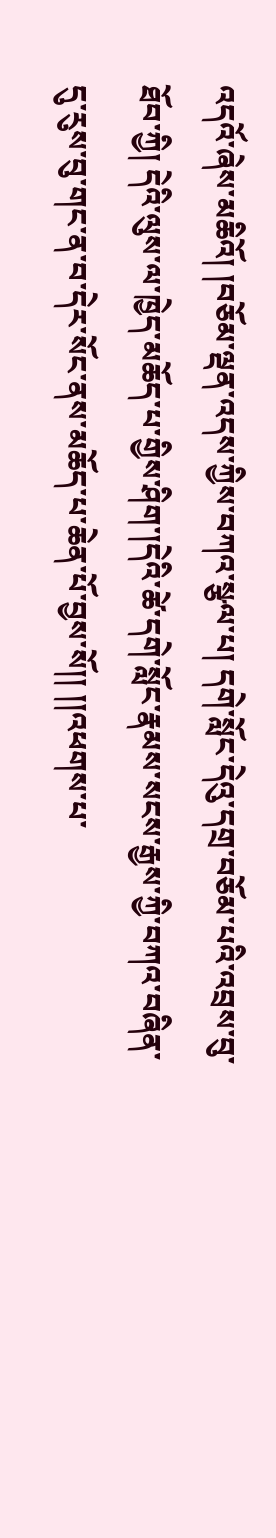འདའོ་ཞེས་མཆིའོ། །བཅོམ་ལྡན་འདས་ཀྱིས་བཀའ་སྩལ་པ། དགེ་སློང་དེའུ་དགྲ་བཅོམ་པའི་འབྲས་བུ་ཐོབ་ཀྱི། དེའི་ལུས་ལ་ཁྱེད་མཆོད་པ་གྱིས་ཤིག་།དེའི་ཚེ་དགེ་སློང་རྣམས་སངས་རྒྱས་ཀྱི་བཀའ་བཞིན་དུ་རུས་བུ་གང་ན་བ་དེར་སོང་ནས་མཆོད་པ་ཆེན་པོ་བྱས་སོ།། །།འཕགས་པ་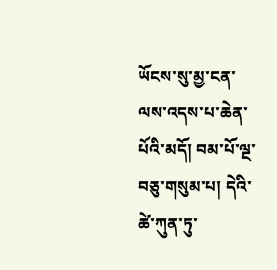ཡོངས་སུ་མྱ་ངན་ལས་འདས་པ་ཆེན་པོའི་མདོ། བམ་པོ་ལྔ་བཅུ་གསུམ་པ། དེའི་ཚེ་ཀུན་ཏུ་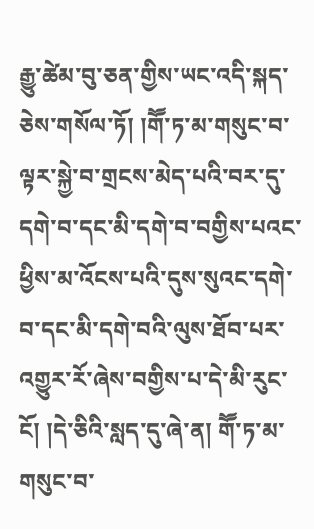རྒྱུ་ཚེམ་བུ་ཅན་གྱིས་ཡང་འདི་སྐད་ཅེས་གསོལ་ཏོ། །གཽ་ཏ་མ་གསུང་བ་ལྟར་སྐྱེ་བ་གྲངས་མེད་པའི་བར་དུ་དགེ་བ་དང་མི་དགེ་བ་བགྱིས་པའང་ཕྱིས་མ་འོངས་པའི་དུས་སུའང་དགེ་བ་དང་མི་དགེ་བའི་ལུས་ཐོབ་པར་འགྱུར་རོ་ཞེས་བགྱིས་པ་དེ་མི་རུང་ངོ། །དེ་ཅིའི་སླད་དུ་ཞེ་ན། གཽ་ཏ་མ་གསུང་བ་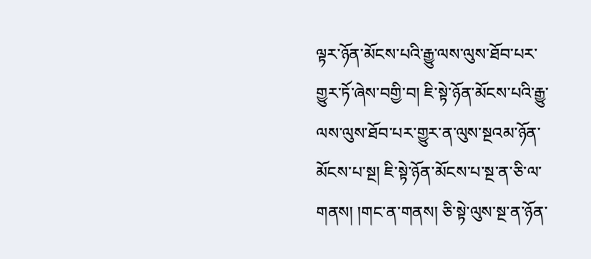ལྟར་ཉོན་མོངས་པའི་རྒྱུ་ལས་ལུས་ཐོབ་པར་གྱུར་ཏོ་ཞེས་བགྱི་བ། ཇི་སྟེ་ཉོན་མོངས་པའི་རྒྱུ་ལས་ལུས་ཐོབ་པར་གྱུར་ན་ལུས་སྔའམ་ཉོན་མོངས་པ་སྔ། ཇི་སྟེ་ཉོན་མོངས་པ་སྔ་ན་ཅི་ལ་གནས། །གང་ན་གནས། ཅི་སྟེ་ལུས་སྔ་ན་ཉོན་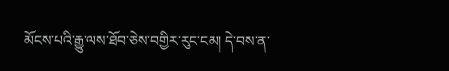མོངས་པའི་རྒྱུ་ལས་ཐོབ་ཅེས་བགྱིར་རུང་ངམ། དེ་བས་ན་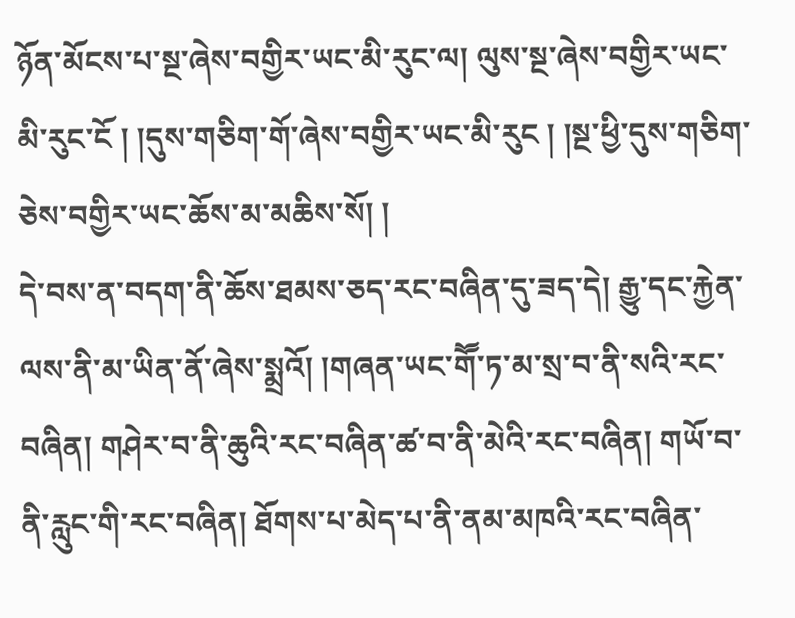ཉོན་མོངས་པ་སྔ་ཞེས་བགྱིར་ཡང་མི་རུང་ལ། ལུས་སྔ་ཞེས་བགྱིར་ཡང་མི་རུང་ངོ ། །དུས་གཅིག་གོ་ཞེས་བགྱིར་ཡང་མི་རུང ། །སྔ་ཕྱི་དུས་གཅིག་ཅེས་བགྱིར་ཡང་ཆོས་མ་མཆིས་སོ། །
དེ་བས་ན་བདག་ནི་ཆོས་ཐམས་ཅད་རང་བཞིན་དུ་ཟད་དེ། རྒྱུ་དང་རྐྱེན་ལས་ནི་མ་ཡིན་ནོ་ཞེས་སྨྲའོ། །གཞན་ཡང་གཽ་ཏ་མ་སྲ་བ་ནི་སའི་རང་བཞིན། གཤེར་བ་ནི་ཆུའི་རང་བཞིན་ཚ་བ་ནི་མེའི་རང་བཞིན། གཡོ་བ་ནི་རླུང་གི་རང་བཞིན། ཐོགས་པ་མེད་པ་ནི་ནམ་མཁའི་རང་བཞིན་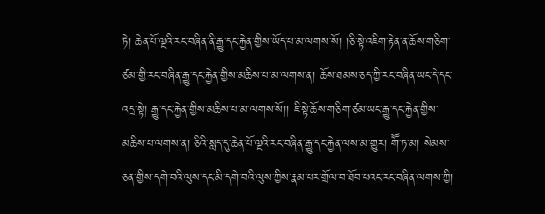ཏེ། ཆེན་པོ་ལྔའི་རང་བཞིན་ནི་རྒྱུ་དང་རྐྱེན་གྱིས་ཡོད་པ་མ་ལགས་སོ། །ཅི་སྟེ་འཇིག་རྟེན་ན་ཆོས་གཅིག་ཙམ་གྱི་རང་བཞིན་རྒྱུ་དང་རྐྱེན་གྱིས་མཆིས་པ་མ་ལགས་ན། ཆོས་ཐམས་ཅད་ཀྱི་རང་བཞིན་ཡང་དེ་དང་འདྲ་སྟེ། རྒྱུ་དང་རྐྱེན་གྱིས་མཆིས་པ་མ་ལགས་སོ།། ཇི་སྟེ་ཆོས་གཅིག་ཙམ་ཡང་རྒྱུ་དང་རྐྱེན་གྱིས་མཆིས་པ་ལགས་ན། ཅིའི་སླད་དུ་ཆེན་པོ་ལྔའི་རང་བཞིན་རྒྱུ་དང་རྐྱེན་ལས་མ་གྱུར། གཽ་ཏ་མ། སེམས་ཅན་གྱིས་དགེ་བའི་ལུས་དང་མི་དགེ་བའི་ལུས་ཀྱིས་རྣམ་པར་གྲོལ་བ་ཐོབ་པའང་རང་བཞིན་ལགས་ཀྱི།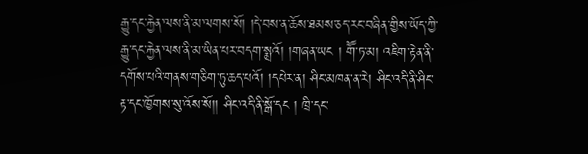རྒྱུ་དང་རྐྱེན་ལས་ནི་མ་ལགས་སོ། །དེ་བས་ན་ཆོས་ཐམས་ཅད་རང་བཞིན་གྱིས་ཡོད་ཀྱི་རྒྱུ་དང་རྐྱེན་ལས་ནི་མ་ཡིན་པར་བདག་སྨྲའོ། །གཞན་ཡང ། གཽ་ཏ་མ། འཇིག་རྟེན་ནི་དགོས་པའི་གནས་གཅིག་ཏུ་ཆད་པའོ། །དཔེར་ན། ཤིང་མཁན་ན་རེ། ཤིང་འདི་ནི་ཤིང་རྟ་དང་ཁྱོགས་སུ་འོས་སོ།། ཤིང་འདི་ནི་སྒོ་དང ། ཁྲི་དང་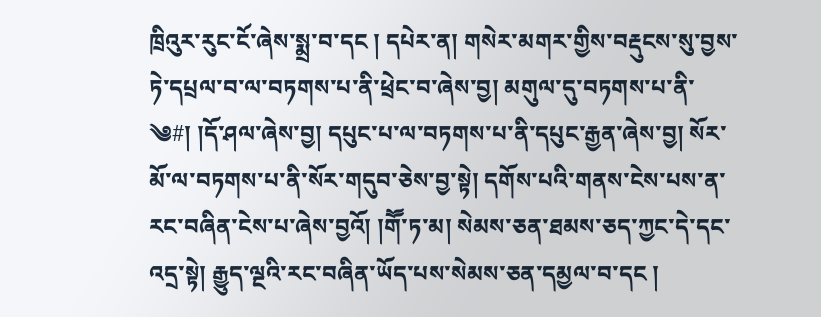ཁྲིའུར་རུང་ངོ་ཞེས་སྨྲ་བ་དང ། དཔེར་ན། གསེར་མགར་གྱིས་བརྡུངས་སུ་བྱས་ཏེ་དཔྲལ་བ་ལ་བཏགས་པ་ནི་ཕྲེང་བ་ཞེས་བྱ། མགུལ་དུ་བཏགས་པ་ནི་
༄#། །དོ་ཤལ་ཞེས་བྱ། དཔུང་པ་ལ་བཏགས་པ་ནི་དཔུང་རྒྱན་ཞེས་བྱ། སོར་མོ་ལ་བཏགས་པ་ནི་སོར་གདུབ་ཅེས་བྱ་སྟེ། དགོས་པའི་གནས་ངེས་པས་ན་རང་བཞིན་ངེས་པ་ཞེས་བྱའོ། །གཽ་ཏ་མ། སེམས་ཅན་ཐམས་ཅད་ཀྱང་དེ་དང་འདྲ་སྟེ། རྒྱུད་ལྔའི་རང་བཞིན་ཡོད་པས་སེམས་ཅན་དམྱལ་བ་དང །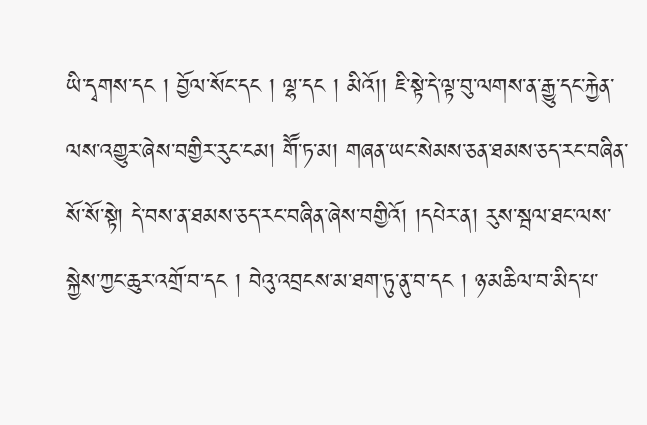ཡི་དྭགས་དང ། བྱོལ་སོང་དང ། ལྷ་དང ། མིའོ།། ཇི་སྟེ་དེ་ལྟ་བུ་ལགས་ན་རྒྱུ་དང་རྐྱེན་ལས་འགྱུར་ཞེས་བགྱིར་རུང་ངམ། གཽ་ཏ་མ། གཞན་ཡང་སེམས་ཅན་ཐམས་ཅད་རང་བཞིན་སོ་སོ་སྟེ། དེ་བས་ན་ཐམས་ཅད་རང་བཞིན་ཞེས་བགྱིའོ། །དཔེར་ན། རུས་སྦལ་ཐང་ལས་སྐྱེས་ཀྱང་ཆུར་འགྲོ་བ་དང ། བེའུ་འབྲངས་མ་ཐག་ཏུ་ནུ་བ་དང ། ཉ་མཆིལ་བ་མིད་པ་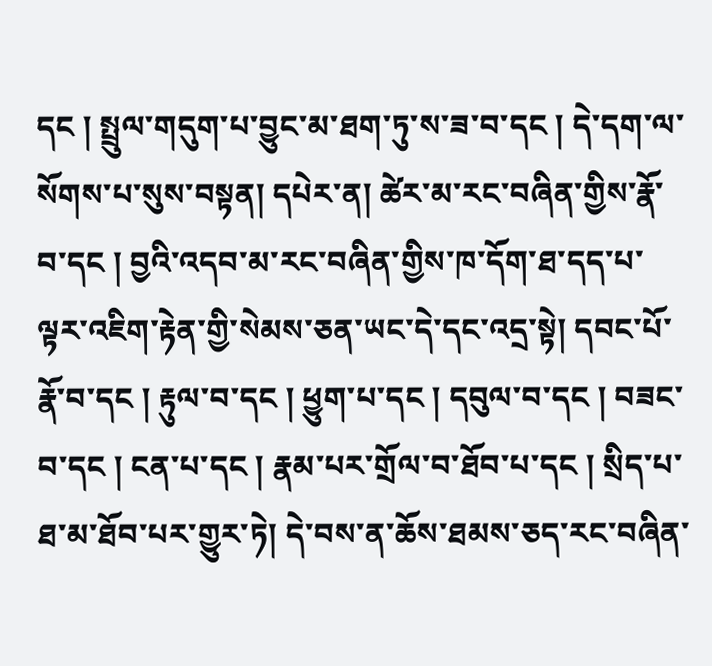དང ། སྤྲུལ་གདུག་པ་བྱུང་མ་ཐག་ཏུ་ས་ཟ་བ་དང ། དེ་དག་ལ་སོགས་པ་སུས་བསྟན། དཔེར་ན། ཚེར་མ་རང་བཞིན་གྱིས་རྣོ་བ་དང ། བྱའི་འདབ་མ་རང་བཞིན་གྱིས་ཁ་དོག་ཐ་དད་པ་ལྟར་འཇིག་རྟེན་གྱི་སེམས་ཅན་ཡང་དེ་དང་འདྲ་སྟེ། དབང་པོ་རྣོ་བ་དང ། རྟུལ་བ་དང ། ཕྱུག་པ་དང ། དབུལ་བ་དང ། བཟང་བ་དང ། ངན་པ་དང ། རྣམ་པར་གྲོལ་བ་ཐོབ་པ་དང ། སྲིད་པ་ཐ་མ་ཐོབ་པར་གྱུར་ཏེ། དེ་བས་ན་ཆོས་ཐམས་ཅད་རང་བཞིན་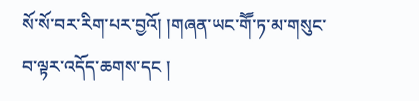སོ་སོ་བར་རིག་པར་བྱའོ། །གཞན་ཡང་གཽ་ཏ་མ་གསུང་བ་ལྟར་འདོད་ཆགས་དང །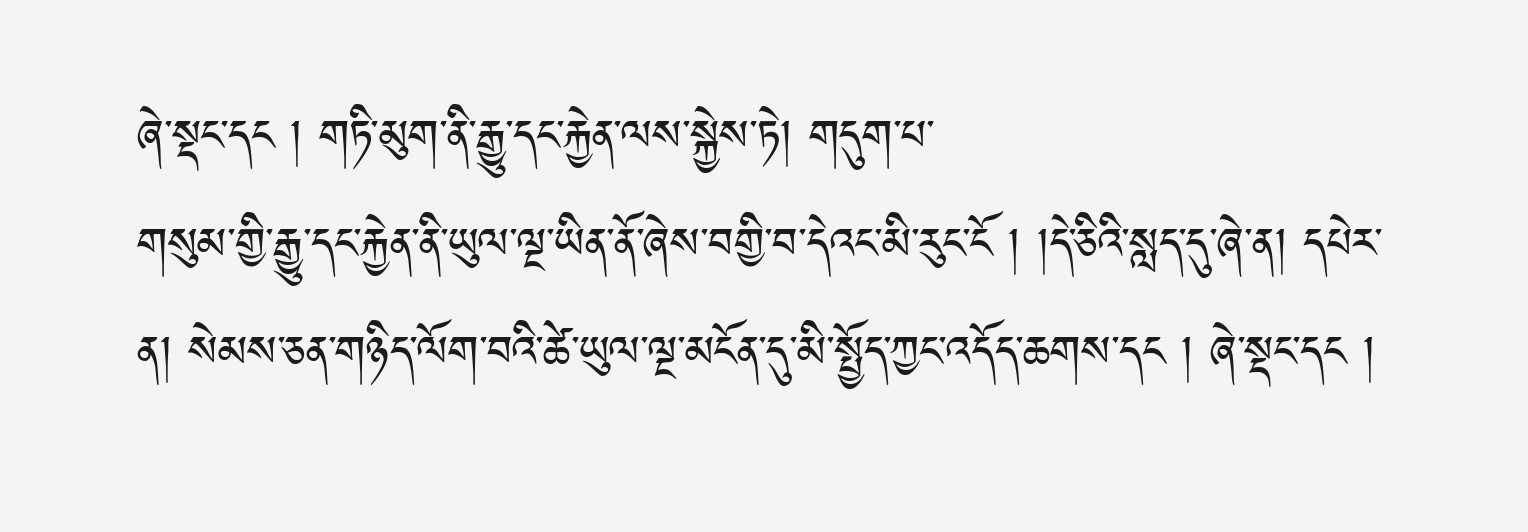ཞེ་སྡང་དང ། གཏི་མུག་ནི་རྒྱུ་དང་རྐྱེན་ལས་སྐྱེས་ཏེ། གདུག་པ་
གསུམ་གྱི་རྒྱུ་དང་རྐྱེན་ནི་ཡུལ་ལྔ་ཡིན་ནོ་ཞེས་བགྱི་བ་དེའང་མི་རུང་ངོ ། །དེ་ཅིའི་སླད་དུ་ཞེ་ན། དཔེར་ན། སེམས་ཅན་གཉིད་ལོག་བའི་ཚེ་ཡུལ་ལྔ་མངོན་དུ་མི་སྤྱོད་ཀྱང་འདོད་ཆགས་དང ། ཞེ་སྡང་དང །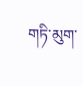གཏི་མུག་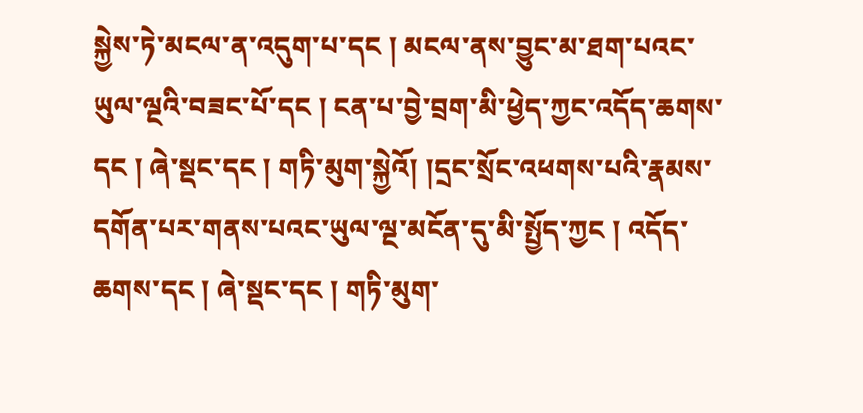སྐྱེས་ཏེ་མངལ་ན་འདུག་པ་དང ། མངལ་ནས་བྱུང་མ་ཐག་པའང་ཡུལ་ལྔའི་བཟང་པོ་དང ། ངན་པ་བྱེ་བྲག་མི་ཕྱེད་ཀྱང་འདོད་ཆགས་དང ། ཞེ་སྡང་དང ། གཏི་མུག་སྐྱེའོ། །དྲང་སྲོང་འཕགས་པའི་རྣམས་དགོན་པར་གནས་པའང་ཡུལ་ལྔ་མངོན་དུ་མི་སྤྱོད་ཀྱང ། འདོད་ཆགས་དང ། ཞེ་སྡང་དང ། གཏི་མུག་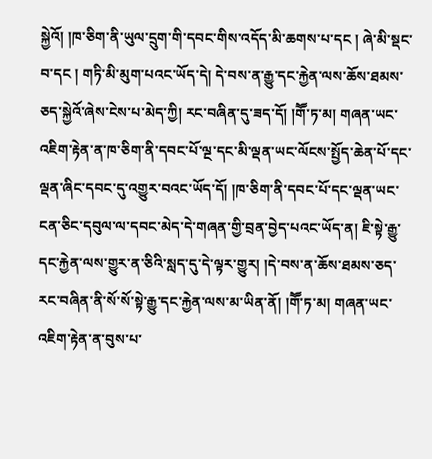སྐྱེའོ། །ཁ་ཅིག་ནི་ཡུལ་དྲུག་གི་དབང་གིས་འདོད་མི་ཆགས་པ་དང ། ཞེ་མི་སྡང་བ་དང ། གཏི་མི་མུག་པའང་ཡོད་དེ། དེ་བས་ན་རྒྱུ་དང་རྐྱེན་ལས་ཆོས་ཐམས་ཅད་སྐྱེའོ་ཞེས་ངེས་པ་མེད་ཀྱི། རང་བཞིན་དུ་ཟད་དོ། །གཽ་ཏ་མ། གཞན་ཡང་འཇིག་རྟེན་ན་ཁ་ཅིག་ནི་དབང་པོ་ལྔ་དང་མི་ལྡན་ཡང་ལོངས་སྤྱོད་ཆེན་པོ་དང་ལྡན་ཞིང་དབང་དུ་འགྱུར་བའང་ཡོད་དོ། །ཁ་ཅིག་ནི་དབང་པོ་དང་ལྡན་ཡང་ངན་ཅིང་དབུལ་ལ་དབང་མེད་དེ་གཞན་གྱི་བྲན་བྱེད་པའང་ཡོད་ན། ཇི་སྟེ་རྒྱུ་དང་རྐྱེན་ལས་གྱུར་ན་ཅིའི་སླད་དུ་དེ་ལྟར་གྱུར། །དེ་བས་ན་ཆོས་ཐམས་ཅད་རང་བཞིན་ནི་སོ་སོ་སྟེ་རྒྱུ་དང་རྐྱེན་ལས་མ་ཡིན་ནོ། །གཽ་ཏ་མ། གཞན་ཡང་འཇིག་རྟེན་ན་བུས་པ་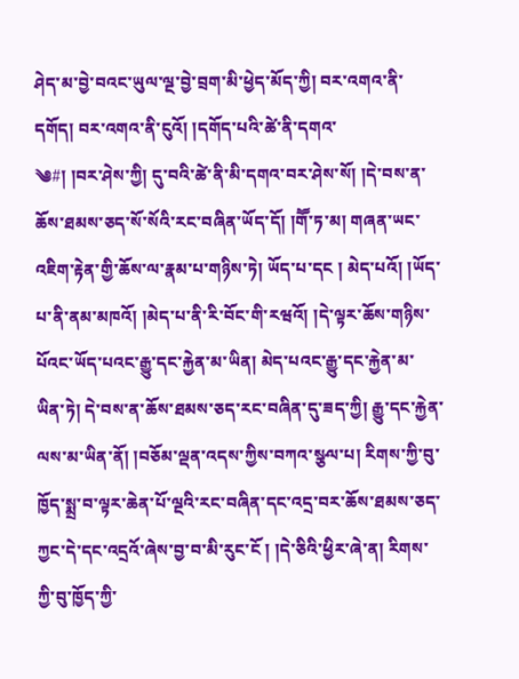ཤེད་མ་བྱེ་བའང་ཡུལ་ལྔ་བྱེ་བྲག་མི་ཕྱེད་མོད་ཀྱི། བར་འགའ་ནི་དགོད། བར་འགའ་ནི་ངུའོ། །དགོད་པའི་ཚེ་ནི་དགའ་
༄#། །བར་ཤེས་ཀྱི། དུ་བའི་ཚེ་ནི་མི་དགའ་བར་ཤེས་སོ། །དེ་བས་ན་ཆོས་ཐམས་ཅད་སོ་སོའི་རང་བཞིན་ཡོད་དོ། །གཽ་ཏ་མ། གཞན་ཡང་འཇིག་རྟེན་གྱི་ཆོས་ལ་རྣམ་པ་གཉིས་ཏེ། ཡོད་པ་དང ། མེད་པའོ། །ཡོད་པ་ནི་ནམ་མཁའོ། །མེད་པ་ནི་རི་བོང་གི་རཝའོ། །དེ་ལྟར་ཆོས་གཉིས་པོའང་ཡོད་པའང་རྒྱུ་དང་རྐྱེན་མ་ཡིན། མེད་པའང་རྒྱུ་དང་རྐྱེན་མ་ཡིན་ཏེ། དེ་བས་ན་ཆོས་ཐམས་ཅད་རང་བཞིན་དུ་ཟད་ཀྱི། རྒྱུ་དང་རྐྱེན་ལས་མ་ཡིན་ནོ། །བཅོམ་ལྡན་འདས་ཀྱིས་བཀའ་སྩལ་པ། རིགས་ཀྱི་བུ་ཁྱོད་སྨྲ་བ་ལྟར་ཆེན་པོ་ལྔའི་རང་བཞིན་དང་འདྲ་བར་ཆོས་ཐམས་ཅད་ཀྱང་དེ་དང་འདྲའོ་ཞེས་བྱ་བ་མི་རུང་ངོ ། །དེ་ཅིའི་ཕྱིར་ཞེ་ན། རིགས་ཀྱི་བུ་ཁྱོད་ཀྱི་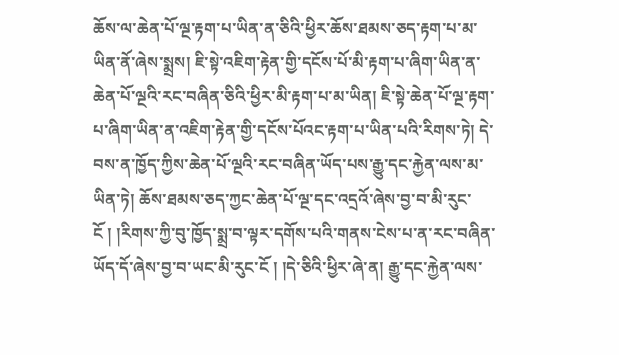ཆོས་ལ་ཆེན་པོ་ལྔ་རྟག་པ་ཡིན་ན་ཅིའི་ཕྱིར་ཆོས་ཐམས་ཅད་རྟག་པ་མ་ཡིན་ནོ་ཞེས་སྨྲས། ཇི་སྟེ་འཇིག་རྟེན་གྱི་དངོས་པོ་མི་རྟག་པ་ཞིག་ཡིན་ན་ཆེན་པོ་ལྔའི་རང་བཞིན་ཅིའི་ཕྱིར་མི་རྟག་པ་མ་ཡིན། ཇི་སྟེ་ཆེན་པོ་ལྔ་རྟག་པ་ཞིག་ཡིན་ན་འཇིག་རྟེན་གྱི་དངོས་པོའང་རྟག་པ་ཡིན་པའི་རིགས་ཏེ། དེ་བས་ན་ཁྱོད་ཀྱིས་ཆེན་པོ་ལྔའི་རང་བཞིན་ཡོད་པས་རྒྱུ་དང་རྐྱེན་ལས་མ་ཡིན་ཏེ། ཆོས་ཐམས་ཅད་ཀྱང་ཆེན་པོ་ལྔ་དང་འདྲའོ་ཞེས་བྱ་བ་མི་རུང་ངོ ། །རིགས་ཀྱི་བུ་ཁྱོད་སྨྲ་བ་ལྟར་དགོས་པའི་གནས་ངེས་པ་ན་རང་བཞིན་ཡོད་དོ་ཞེས་བྱ་བ་ཡང་མི་རུང་ངོ ། །དེ་ཅིའི་ཕྱིར་ཞེ་ན། རྒྱུ་དང་རྐྱེན་ལས་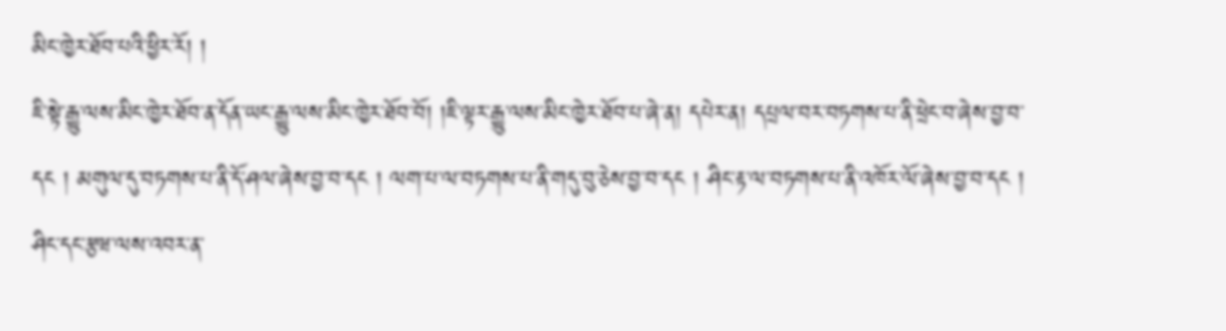མིང་ཁྱེར་ཐོབ་པའི་ཕྱིར་རོ། །
ཇི་སྟེ་རྒྱུ་ལས་མིང་ཁྱེར་ཐོབ་ན་དོན་ཡང་རྒྱུ་ལས་མིང་ཁྱེར་ཐོབ་བོ། །ཇི་ལྟར་རྒྱུ་ལས་མིང་ཁྱེར་ཐོབ་པ་ཞེ་ན། དཔེར་ན། དཔྲལ་བར་བཏགས་པ་ནི་ཕྲེང་བ་ཞེས་བྱ་བ་དང ། མགུལ་དུ་བཏགས་པ་ནི་དོ་ཤལ་ཞེས་བྱ་བ་དང ། ལག་པ་ལ་བཏགས་པ་ནི་གདུ་བུ་ཅེས་བྱ་བ་དང ། ཤིང་རྟ་ལ་བཏགས་པ་ནི་འཁོར་ལོ་ཞེས་བྱ་བ་དང ། ཤིང་དང་རྩཝ་ལས་འབར་ན་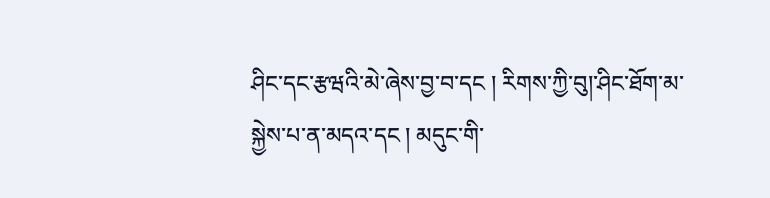ཤིང་དང་རྩཝའི་མེ་ཞེས་བྱ་བ་དང ། རིགས་ཀྱི་བུ།་ཤིང་ཐོག་མ་སྐྱེས་པ་ན་མདའ་དང ། མདུང་གི་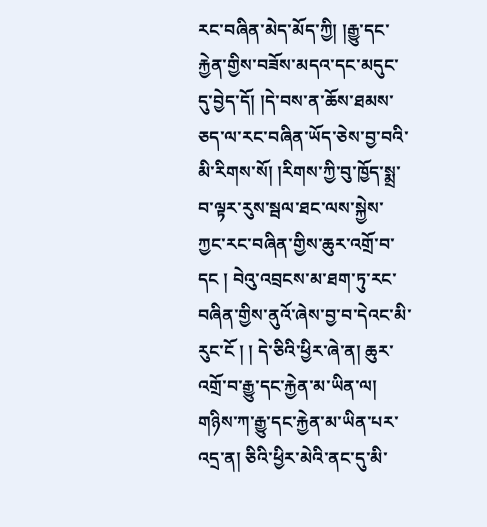རང་བཞིན་མེད་མོད་ཀྱི། །རྒྱུ་དང་རྐྱེན་གྱིས་བཟོས་མདའ་དང་མདུང་དུ་བྱེད་དོ། །དེ་བས་ན་ཆོས་ཐམས་ཅད་ལ་རང་བཞིན་ཡོད་ཅེས་བྱ་བའི་མི་རིགས་སོ། །རིགས་ཀྱི་བུ་ཁྱོད་སྨྲ་བ་ལྟར་རུས་སྦལ་ཐང་ལས་སྐྱེས་ཀྱང་རང་བཞིན་གྱིས་ཆུར་འགྲོ་བ་དང ། བེའུ་འབྲངས་མ་ཐག་ཏུ་རང་བཞིན་གྱིས་ནུའོ་ཞེས་བྱ་བ་དེའང་མི་རུང་ངོ ། ། དེ་ཅིའི་ཕྱིར་ཞེ་ན། ཆུར་འགྲོ་བ་རྒྱུ་དང་རྐྱེན་མ་ཡིན་ལ། གཉིས་ཀ་རྒྱུ་དང་རྐྱེན་མ་ཡིན་པར་འདྲ་ན། ཅིའི་ཕྱིར་མེའི་ནང་དུ་མི་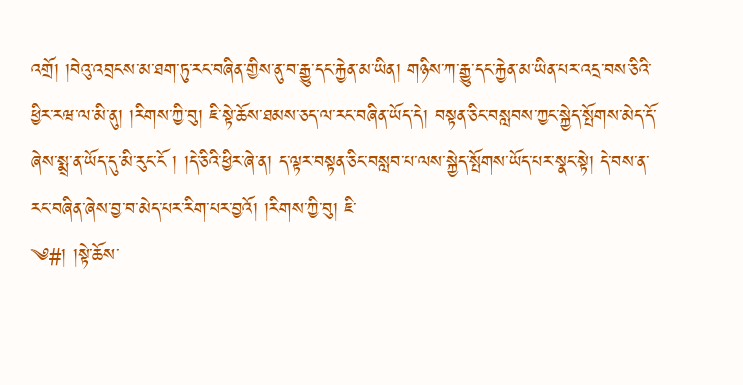འགྲོ། །བེའུ་འབྲངས་མ་ཐག་ཏུ་རང་བཞིན་གྱིས་ནུ་བ་རྒྱུ་དང་རྐྱེན་མ་ཡིན། གཉིས་ཀ་རྒྱུ་དང་རྐྱེན་མ་ཡིན་པར་འདྲ་བས་ཅིའི་ཕྱིར་རཝ་ལ་མི་ནུ། །རིགས་ཀྱི་བུ། ཇི་སྟེ་ཆོས་ཐམས་ཅད་ལ་རང་བཞིན་ཡོད་དེ། བསྟན་ཅིང་བསླབས་ཀྱང་སྐྱེད་སྤོགས་མེད་དོ་ཞེས་སྨྲ་ན་ཡོད་དུ་མི་རུང་ངོ ། །དེ་ཅིའི་ཕྱིར་ཞེ་ན། ད་ལྟར་བསྟན་ཅིང་བསླབ་པ་ལས་སྐྱེད་སྤོགས་ཡོད་པར་སྣང་སྟེ། དེ་བས་ན་རང་བཞིན་ཞེས་བྱ་བ་མེད་པར་རིག་པར་བྱའོ། །རིགས་ཀྱི་བུ། ཇི་
༄#། །སྟེ་ཆོས་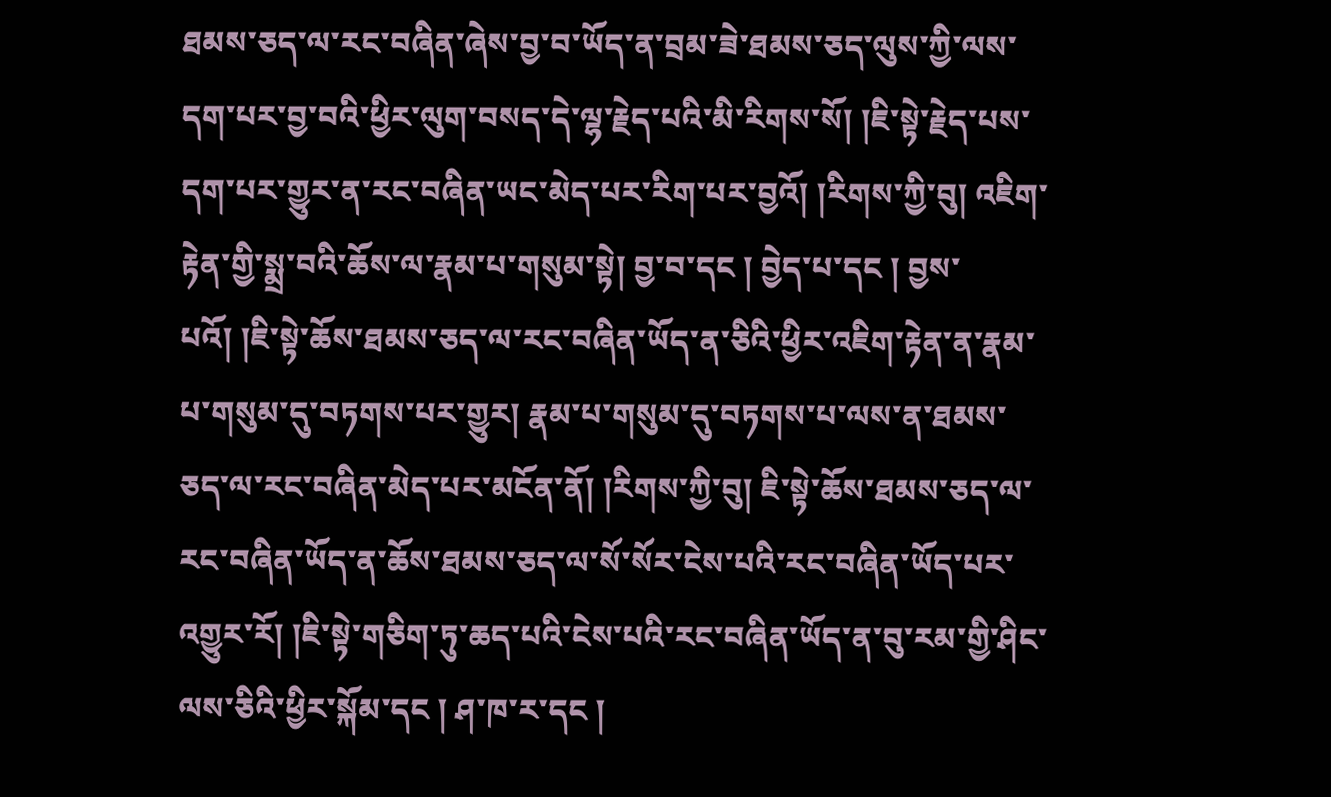ཐམས་ཅད་ལ་རང་བཞིན་ཞེས་བྱ་བ་ཡོད་ན་བྲམ་ཟེ་ཐམས་ཅད་ལུས་ཀྱི་ལས་དག་པར་བྱ་བའི་ཕྱིར་ལུག་བསད་དེ་ལྷ་རྗེད་པའི་མི་རིགས་སོ། །ཇི་སྟེ་རྗེད་པས་དག་པར་གྱུར་ན་རང་བཞིན་ཡང་མེད་པར་རིག་པར་བྱའོ། །རིགས་ཀྱི་བུ། འཇིག་རྟེན་གྱི་སྨྲ་བའི་ཆོས་ལ་རྣམ་པ་གསུམ་སྟེ། བྱ་བ་དང ། བྱེད་པ་དང ། བྱས་པའོ། །ཇི་སྟེ་ཆོས་ཐམས་ཅད་ལ་རང་བཞིན་ཡོད་ན་ཅིའི་ཕྱིར་འཇིག་རྟེན་ན་རྣམ་པ་གསུམ་དུ་བཏགས་པར་གྱུར། རྣམ་པ་གསུམ་དུ་བཏགས་པ་ལས་ན་ཐམས་ཅད་ལ་རང་བཞིན་མེད་པར་མངོན་ནོ། །རིགས་ཀྱི་བུ། ཇི་སྟེ་ཆོས་ཐམས་ཅད་ལ་རང་བཞིན་ཡོད་ན་ཆོས་ཐམས་ཅད་ལ་སོ་སོར་ངེས་པའི་རང་བཞིན་ཡོད་པར་འགྱུར་རོ། །ཇི་སྟེ་གཅིག་ཏུ་ཆད་པའི་ངེས་པའི་རང་བཞིན་ཡོད་ན་བུ་རམ་གྱི་ཤིང་ལས་ཅིའི་ཕྱིར་སྐོམ་དང ། ཤ་ཁ་ར་དང །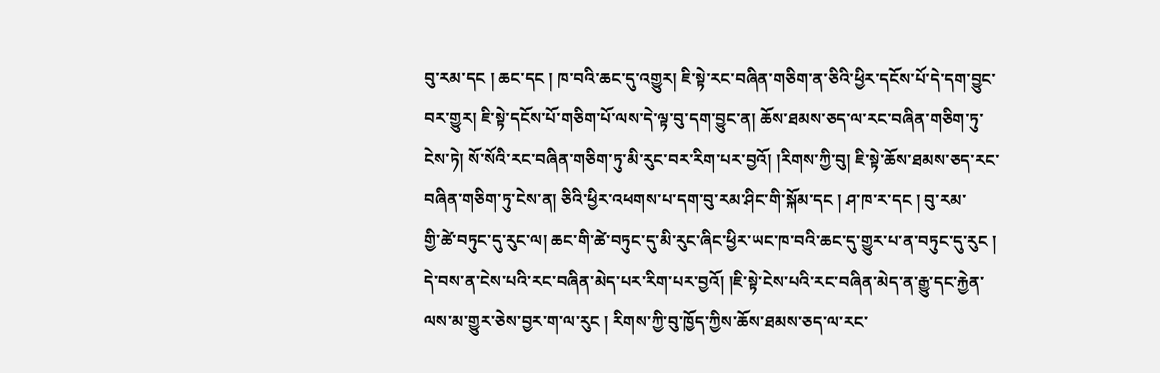བུ་རམ་དང ། ཆང་དང ། ཁ་བའི་ཆང་དུ་འགྱུར། ཇི་སྟེ་རང་བཞིན་གཅིག་ན་ཅིའི་ཕྱིར་དངོས་པོ་དེ་དག་བྱུང་བར་གྱུར། ཇི་སྟེ་དངོས་པོ་གཅིག་པོ་ལས་དེ་ལྟ་བུ་དག་བྱུང་ན། ཆོས་ཐམས་ཅད་ལ་རང་བཞིན་གཅིག་ཏུ་ངེས་ཏེ། སོ་སོའི་རང་བཞིན་གཅིག་ཏུ་མི་རུང་བར་རིག་པར་བྱའོ། །རིགས་ཀྱི་བུ། ཇི་སྟེ་ཆོས་ཐམས་ཅད་རང་བཞིན་གཅིག་ཏུ་ངེས་ན། ཅིའི་ཕྱིར་འཕགས་པ་དག་བུ་རམ་ཤིང་གི་སྐོམ་དང ། ཤ་ཁ་ར་དང ། བུ་རམ་
གྱི་ཚེ་བཏུང་དུ་རུང་ལ། ཆང་གི་ཚེ་བཏུང་དུ་མི་རུང་ཞིང་ཕྱིར་ཡང་ཁ་བའི་ཆང་དུ་གྱུར་པ་ན་བཏུང་དུ་རུང ། དེ་བས་ན་ངེས་པའི་རང་བཞིན་མེད་པར་རིག་པར་བྱའོ། །ཇི་སྟེ་ངེས་པའི་རང་བཞིན་མེད་ན་རྒྱུ་དང་རྐྱེན་ལས་མ་གྱུར་ཅེས་བྱར་ག་ལ་རུང ། རིགས་ཀྱི་བུ་ཁྱོད་ཀྱིས་ཆོས་ཐམས་ཅད་ལ་རང་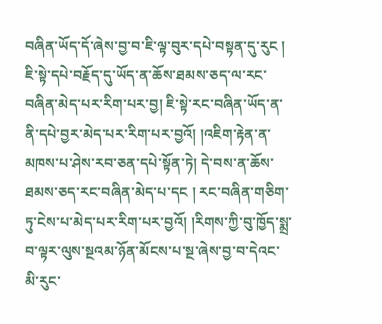བཞིན་ཡོད་དོ་ཞེས་བྱ་བ་ཇི་ལྟ་བུར་དཔེ་བསྟན་དུ་རུང ། ཇི་སྟེ་དཔེ་བརྗོད་དུ་ཡོད་ན་ཆོས་ཐམས་ཅད་ལ་རང་བཞིན་མེད་པར་རིག་པར་བྱ། ཇི་སྟེ་རང་བཞིན་ཡོད་ན་ནི་དཔེ་བྱར་མེད་པར་རིག་པར་བྱའོ། །འཇིག་རྟེན་ན་མཁས་པ་ཤེས་རབ་ཅན་དཔེ་སྟོན་ཏེ། དེ་བས་ན་ཆོས་ཐམས་ཅད་རང་བཞིན་མེད་པ་དང ། རང་བཞིན་གཅིག་ཏུ་ངེས་པ་མེད་པར་རིག་པར་བྱའོ། །རིགས་ཀྱི་བུ་ཁྱོད་སྨྲ་བ་ལྟར་ལུས་སྔའམ་ཉོན་མོངས་པ་སྔ་ཞེས་བྱ་བ་དེའང་མི་རུང་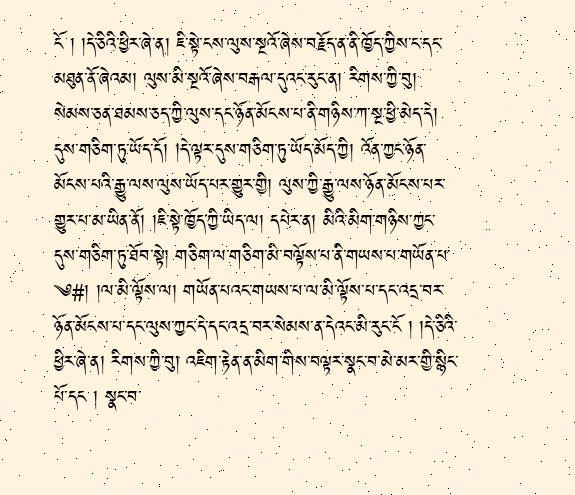ངོ ། །དེ་ཅིའི་ཕྱིར་ཞེ་ན། ཇི་སྟེ་ངས་ལུས་སྔའོ་ཞེས་བརྗོད་ན་ནི་ཁྱོད་ཀྱིས་ང་དང་མཐུན་ནོ་ཞེའམ། ལུས་མི་སྔའོ་ཞེས་བརྒལ་དུའང་རུང་ན། རིགས་ཀྱི་བུ། སེམས་ཅན་ཐམས་ཅད་ཀྱི་ལུས་དང་ཉོན་མོངས་པ་ནི་གཉིས་ཀ་སྔ་ཕྱི་མེད་དེ། དུས་གཅིག་ཏུ་ཡོད་དོ། །དེ་ལྟར་དུས་གཅིག་ཏུ་ཡོད་མོད་ཀྱི། འོན་ཀྱང་ཉོན་མོངས་པའི་རྒྱུ་ལས་ལུས་ཡོད་པར་གྱུར་གྱི། ལུས་ཀྱི་རྒྱུ་ལས་ཉོན་མོངས་པར་གྱུར་པ་མ་ཡིན་ནོ། །ཇི་སྟེ་ཁྱོད་ཀྱི་ཡིད་ལ། དཔེར་ན། མིའི་མིག་གཉིས་ཀྱང་དུས་གཅིག་ཏུ་ཐོབ་སྟེ། གཅིག་ལ་གཅིག་མི་བལྟོས་པ་ནི་གཡས་པ་གཡོན་པ་
༄#། །ལ་མི་ལྟོས་ལ། གཡོན་པའང་གཡས་པ་ལ་མི་ལྟོས་པ་དང་འདྲ་བར་ཉོན་མོངས་པ་དང་ལུས་ཀྱང་དེ་དང་འདྲ་བར་སེམས་ན་དེའང་མི་རུང་ངོ ། །དེ་ཅིའི་ཕྱིར་ཞེ་ན། རིགས་ཀྱི་བུ། འཇིག་རྟེན་ན་མིག་གིས་བལྟར་སྣང་བ་མེ་མར་གྱི་སྙིང་པོ་དང ། སྣང་བ་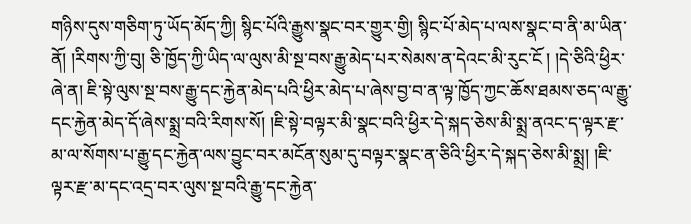གཉིས་དུས་གཅིག་ཏུ་ཡོད་མོད་ཀྱི། སྙིང་པོའི་རྒྱུས་སྣང་བར་གྱུར་གྱི། སྙིང་པོ་མེད་པ་ལས་སྣང་བ་ནི་མ་ཡིན་ནོ། །རིགས་ཀྱི་བུ། ཅི་ཁྱོད་ཀྱི་ཡིད་ལ་ལུས་མི་སྔ་བས་རྒྱུ་མེད་པར་སེམས་ན་དེའང་མི་རུང་ངོ ། །དེ་ཅིའི་ཕྱིར་ཞེ་ན། ཇི་སྟེ་ལུས་སྔ་བས་རྒྱུ་དང་རྐྱེན་མེད་པའི་ཕྱིར་མེད་པ་ཞེས་བྱ་བ་ན་ལྟ་ཁྱོད་ཀྱང་ཆོས་ཐམས་ཅད་ལ་རྒྱུ་དང་རྐྱེན་མེད་དོ་ཞེས་སྨྲ་བའི་རིགས་སོ། །ཇི་སྟེ་བལྟར་མི་སྣང་བའི་ཕྱིར་དེ་སྐད་ཅེས་མི་སྨྲ་ནའང་ད་ལྟར་རྫ་མ་ལ་སོགས་པ་རྒྱུ་དང་རྐྱེན་ལས་བྱུང་བར་མངོན་སུམ་དུ་བལྟར་སྣང་ན་ཅིའི་ཕྱིར་དེ་སྐད་ཅེས་མི་སྨྲ། །ཇི་ལྟར་རྫ་མ་དང་འདྲ་བར་ལུས་སྔ་བའི་རྒྱུ་དང་རྐྱེན་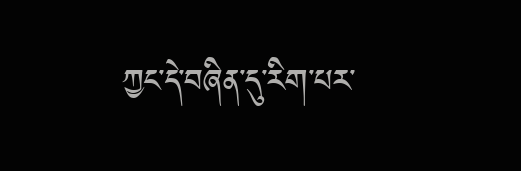ཀྱང་དེ་བཞིན་དུ་རིག་པར་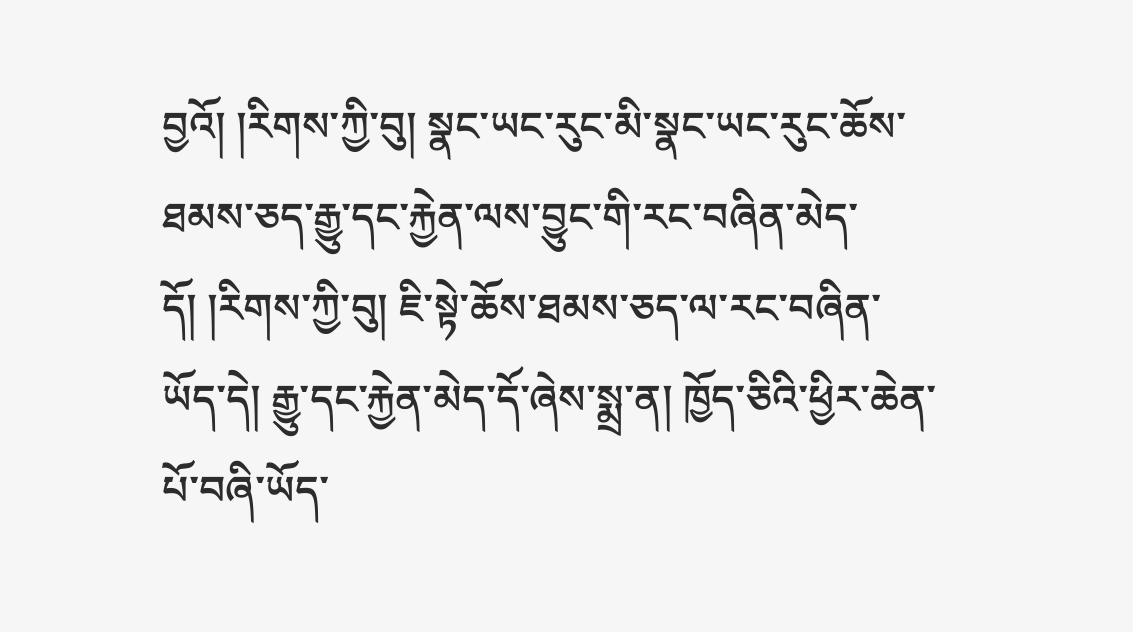བྱའོ། །རིགས་ཀྱི་བུ། སྣང་ཡང་རུང་མི་སྣང་ཡང་རུང་ཆོས་ཐམས་ཅད་རྒྱུ་དང་རྐྱེན་ལས་བྱུང་གི་རང་བཞིན་མེད་དོ། །རིགས་ཀྱི་བུ། ཇི་སྟེ་ཆོས་ཐམས་ཅད་ལ་རང་བཞིན་ཡོད་དེ། རྒྱུ་དང་རྐྱེན་མེད་དོ་ཞེས་སྨྲ་ན། ཁྱོད་ཅིའི་ཕྱིར་ཆེན་པོ་བཞི་ཡོད་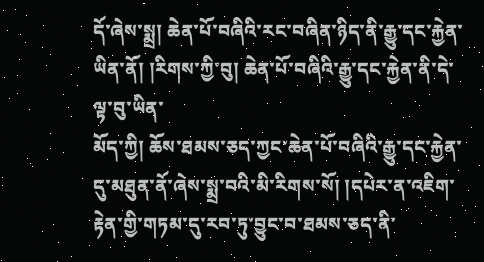དོ་ཞེས་སྨྲ། ཆེན་པོ་བཞིའི་རང་བཞིན་ཉིད་ནི་རྒྱུ་དང་རྐྱེན་ཡིན་ནོ། །རིགས་ཀྱི་བུ། ཆེན་པོ་བཞིའི་རྒྱུ་དང་རྐྱེན་ནི་དེ་ལྟ་བུ་ཡིན་
མོད་ཀྱི། ཆོས་ཐམས་ཅད་ཀྱང་ཆེན་པོ་བཞིའི་རྒྱུ་དང་རྐྱེན་དུ་མཐུན་ནོ་ཞེས་སྨྲ་བའི་མི་རིགས་སོ། །དཔེར་ན་འཇིག་རྟེན་གྱི་གཏམ་དུ་རབ་ཏུ་བྱུང་བ་ཐམས་ཅད་ནི་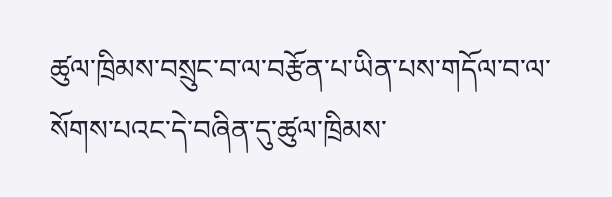ཚུལ་ཁྲིམས་བསྲུང་བ་ལ་བརྩོན་པ་ཡིན་པས་གདོལ་བ་ལ་སོགས་པའང་དེ་བཞིན་དུ་ཚུལ་ཁྲིམས་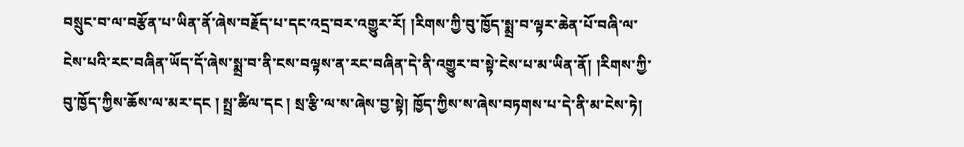བསྲུང་བ་ལ་བརྩོན་པ་ཡིན་ནོ་ཞེས་བརྗོད་པ་དང་འདྲ་བར་འགྱུར་རོ། །རིགས་ཀྱི་བུ་ཁྱོད་སྨྲ་བ་ལྟར་ཆེན་པོ་བཞི་ལ་ངེས་པའི་རང་བཞིན་ཡོད་དོ་ཞེས་སྨྲ་བ་ནི་ངས་བལྟས་ན་རང་བཞིན་དེ་ནི་འགྱུར་བ་སྟེ་ངེས་པ་མ་ཡིན་ནོ། །རིགས་ཀྱི་བུ་ཁྱོད་ཀྱིས་ཆོས་ལ་མར་དང ། སྤྲ་ཚིལ་དང ། སྲ་རྩི་ལ་ས་ཞེས་བྱ་སྟེ། ཁྱོད་ཀྱིས་ས་ཞེས་བཏགས་པ་དེ་ནི་མ་ངེས་ཏེ།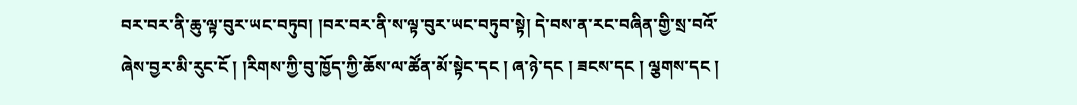བར་བར་ནི་ཆུ་ལྟ་བུར་ཡང་བཏུབ། །བར་བར་ནི་ས་ལྟ་བུར་ཡང་བཏུབ་སྟེ། དེ་བས་ན་རང་བཞིན་གྱི་སྲ་བའོ་ཞེས་བྱར་མི་རུང་ངོ ། །རིགས་ཀྱི་བུ་ཁྱོད་ཀྱི་ཆོས་ལ་ཚོན་མོ་སྟེང་དང ། ཞ་ཉེ་དང ། ཟངས་དང ། ལྕགས་དང །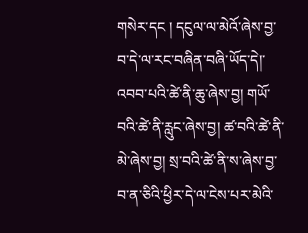གསེར་དང ། དངུལ་ལ་མེའོ་ཞེས་བྱ་བ་དེ་ལ་རང་བཞིན་བཞི་ཡོད་དེ།་འབབ་པའི་ཚེ་ནི་ཆུ་ཞེས་བྱ། གཡོ་བའི་ཚེ་ནི་རླུང་ཞེས་བྱ། ཚ་བའི་ཚེ་ནི་མེ་ཞེས་བྱ། སྲ་བའི་ཚེ་ནི་ས་ཞེས་བྱ་བ་ན་ཅིའི་ཕྱིར་དེ་ལ་ངེས་པར་མེའི་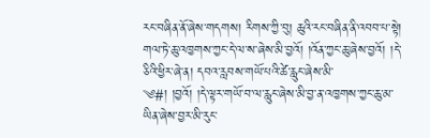རང་བཞིན་ནོ་ཞེས་གདགས། རིགས་ཀྱི་བུ། ཆུའི་རང་བཞིན་ནི་འབབ་པ་སྟེ། གལ་ཏེ་ཆུ་འཁྱགས་ཀྱང་དེ་ལ་ས་ཞེས་མི་བྱའོ། །འོན་ཀྱང་ཆུ་ཞེས་བྱའོ། །དེ་ཅིའི་ཕྱིར་ཞེ་ན། དབའ་རླབས་གཡོ་པའི་ཚེ་རླུང་ཞེས་མི་
༄#། །བྱའོ། །དེ་ལྟར་གཡོ་བ་ལ་རླུང་ཞེས་མི་བྱ་ན་འཁྱགས་ཀྱང་ཆུ་མ་ཡིན་ཞེས་བྱར་མི་རུང་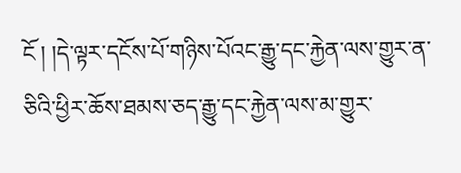ངོ ། །དེ་ལྟར་དངོས་པོ་གཉིས་པོའང་རྒྱུ་དང་རྐྱེན་ལས་གྱུར་ན་ཅིའི་ཕྱིར་ཆོས་ཐམས་ཅད་རྒྱུ་དང་རྐྱེན་ལས་མ་གྱུར་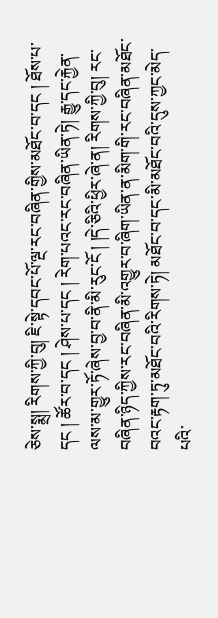ཅེས་སྨྲ། རིགས་ཀྱི་བུ། ཇི་སྟེ་དབང་པོ་ལྔ་རང་བཞིན་གྱིས་མཐོང་བ་དང ། ཐོས་པ་དང ། ཚོར་བ་དང ། ཤེས་པ་དང ། རེག་པའང་རང་བཞིན་ཡིན་ཏེ། རྒྱུ་དང་རྐྱེན་ལས་མ་གྱུར་ཏོ་ཞེས་བྱ་བ་ནི་མི་རུང་ངོ ། །དེ་ཅིའི་ཕྱིར་ཞེ་ན། རིགས་ཀྱི་བུ། རང་བཞིན་ཉིད་ཀྱིས་རང་བཞིན་མི་འགྱུར་བ་ཞིག་ཡིན་ན་མིག་གི་རང་བཞིན་མཐོང་བའང་རྟག་ཏུ་མཐོང་བའི་རིགས་ཏེ། མཐོང་བ་དང་མི་མཐོང་བའི་དུས་ཀྱང་མེད་པའི་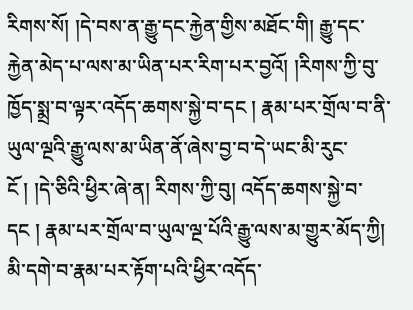རིགས་སོ། །དེ་བས་ན་རྒྱུ་དང་རྐྱེན་གྱིས་མཐོང་གི། རྒྱུ་དང་རྐྱེན་མེད་པ་ལས་མ་ཡིན་པར་རིག་པར་བྱའོ། །རིགས་ཀྱི་བུ་ཁྱོད་སྨྲ་བ་ལྟར་འདོད་ཆགས་སྐྱེ་བ་དང ། རྣམ་པར་གྲོལ་བ་ནི་ཡུལ་ལྔའི་རྒྱུ་ལས་མ་ཡིན་ནོ་ཞེས་བྱ་བ་དེ་ཡང་མི་རུང་ངོ ། །དེ་ཅིའི་ཕྱིར་ཞེ་ན། རིགས་ཀྱི་བུ། འདོད་ཆགས་སྐྱེ་བ་དང ། རྣམ་པར་གྲོལ་བ་ཡུལ་ལྔ་པོའི་རྒྱུ་ལས་མ་གྱུར་མོད་ཀྱི། མི་དགེ་བ་རྣམ་པར་རྟོག་པའི་ཕྱིར་འདོད་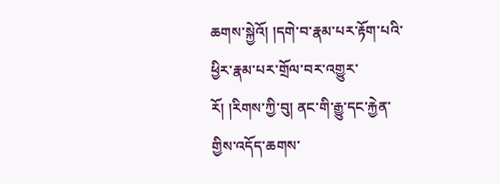ཆགས་སྐྱེའོ། །དགེ་བ་རྣམ་པར་རྟོག་པའི་ཕྱིར་རྣམ་པར་གྲོལ་བར་འགྱུར་རོ། །རིགས་ཀྱི་བུ། ནང་གི་རྒྱུ་དང་རྐྱེན་གྱིས་འདོད་ཆགས་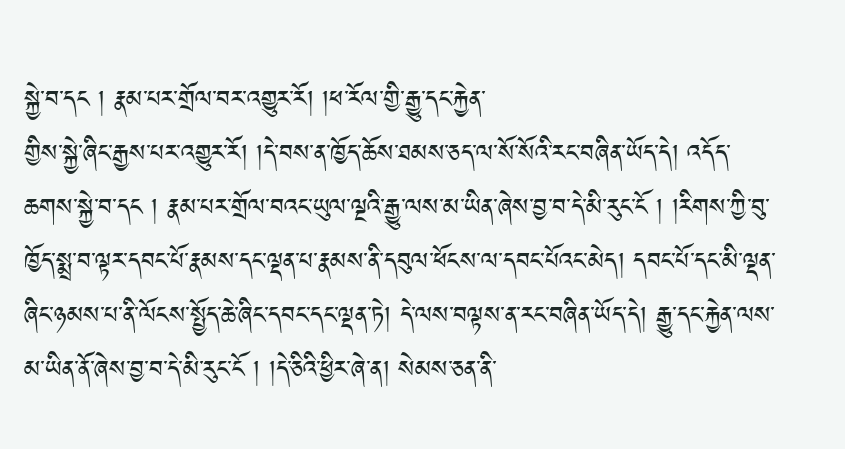སྐྱེ་བ་དང ། རྣམ་པར་གྲོལ་བར་འགྱུར་རོ། །ཕ་རོལ་གྱི་རྒྱུ་དང་རྐྱེན་
གྱིས་སྐྱེ་ཞིང་རྒྱས་པར་འགྱུར་རོ། །དེ་བས་ན་ཁྱོད་ཆོས་ཐམས་ཅད་ལ་སོ་སོའི་རང་བཞིན་ཡོད་དེ། འདོད་ཆགས་སྐྱེ་བ་དང ། རྣམ་པར་གྲོལ་བའང་ཡུལ་ལྔའི་རྒྱུ་ལས་མ་ཡིན་ཞེས་བྱ་བ་དེ་མི་རུང་ངོ ། །རིགས་ཀྱི་བུ་ཁྱོད་སྨྲ་བ་ལྟར་དབང་པོ་རྣམས་དང་ལྡན་པ་རྣམས་ནི་དབུལ་ཕོངས་ལ་དབང་པོའང་མེད། དབང་པོ་དང་མི་ལྡན་ཞིང་ཉམས་པ་ནི་ལོངས་སྤྱོད་ཆེ་ཞིང་དབང་དང་ལྡན་ཏེ། དེ་ལས་བལྟས་ན་རང་བཞིན་ཡོད་དེ། རྒྱུ་དང་རྐྱེན་ལས་མ་ཡིན་ནོ་ཞེས་བྱ་བ་དེ་མི་རུང་ངོ ། །དེ་ཅིའི་ཕྱིར་ཞེ་ན། སེམས་ཅན་ནི་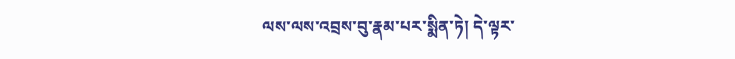ལས་ལས་འབྲས་བུ་རྣམ་པར་སྨིན་ཏེ། དེ་ལྟར་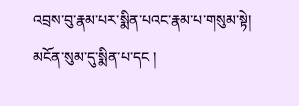འབྲས་བུ་རྣམ་པར་སྨིན་པའང་རྣམ་པ་གསུམ་སྟེ། མངོན་སུམ་དུ་སྨིན་པ་དང །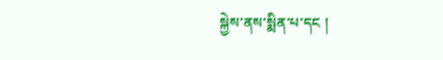སྐྱེས་ནས་སྨིན་པ་དང །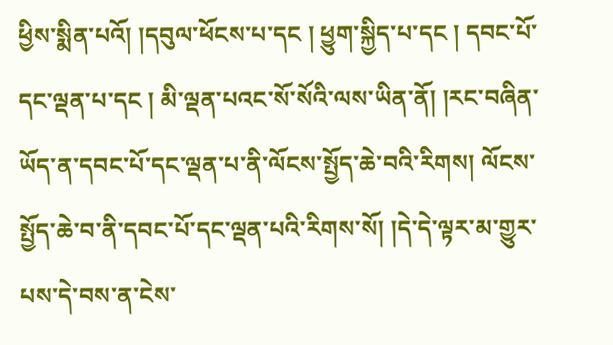ཕྱིས་སྨིན་པའོ། །དབུལ་ཕོངས་པ་དང ། ཕྱུག་སྐྱིད་པ་དང ། དབང་པོ་དང་ལྡན་པ་དང ། མི་ལྡན་པའང་སོ་སོའི་ལས་ཡིན་ནོ། །རང་བཞིན་ཡོད་ན་དབང་པོ་དང་ལྡན་པ་ནི་ལོངས་སྤྱོད་ཆེ་བའི་རིགས། ལོངས་སྤྱོད་ཆེ་བ་ནི་དབང་པོ་དང་ལྡན་པའི་རིགས་སོ། །དེ་དེ་ལྟར་མ་གྱུར་པས་དེ་བས་ན་ངེས་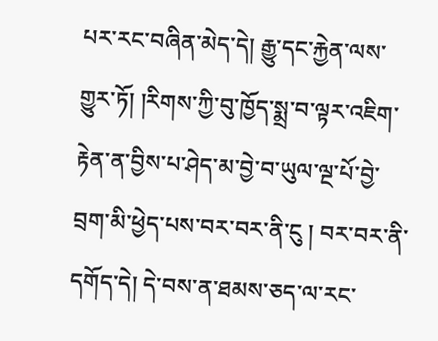པར་རང་བཞིན་མེད་དེ། རྒྱུ་དང་རྐྱེན་ལས་གྱུར་ཏོ། །རིགས་ཀྱི་བུ་ཁྱོད་སྨྲ་བ་ལྟར་འཇིག་རྟེན་ན་བྱིས་པ་ཤེད་མ་བྱེ་བ་ཡུལ་ལྔ་པོ་བྱེ་བྲག་མི་ཕྱེད་པས་བར་བར་ནི་ངུ ། བར་བར་ནི་དགོད་དེ། དེ་བས་ན་ཐམས་ཅད་ལ་རང་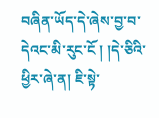བཞིན་ཡོད་དེ་ཞེས་བྱ་བ་དེའང་མི་རུང་ངོ ། །དེ་ཅིའི་ཕྱིར་ཞེ་ན། ཇི་སྟེ་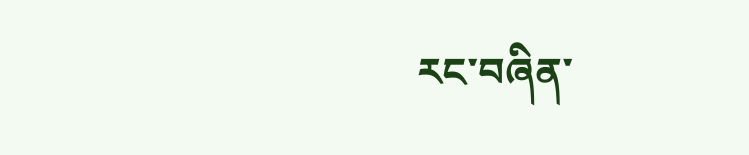རང་བཞིན་